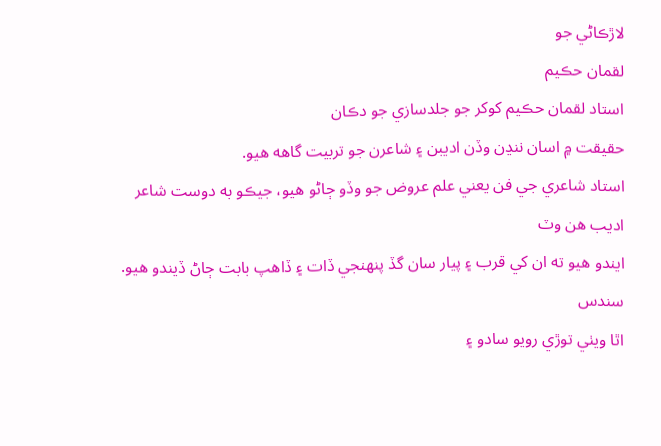لاڙڪاڻي جو
لقمان حڪيم
استاد لقمان حڪيم کوکر جو جلدسازي جو دڪان
حقيقت ۾ اسان ننڍن وڏن اديبن ۽ شاعرن جو تربيت گاهه هيو.
استاد شاعري جي فن يعني علم عروض جو وڏو ڄاڻو هيو، جيڪو به دوست شاعر اديب هن وٽ
ايندو هيو ته ان کي قرب ۽ پيار سان گڏ پنهنجي ڏات ۽ ڏاهپ بابت ڄاڻ ڏيندو هيو. سندس
اٿا ويٺي توڙي رويو سادو ۽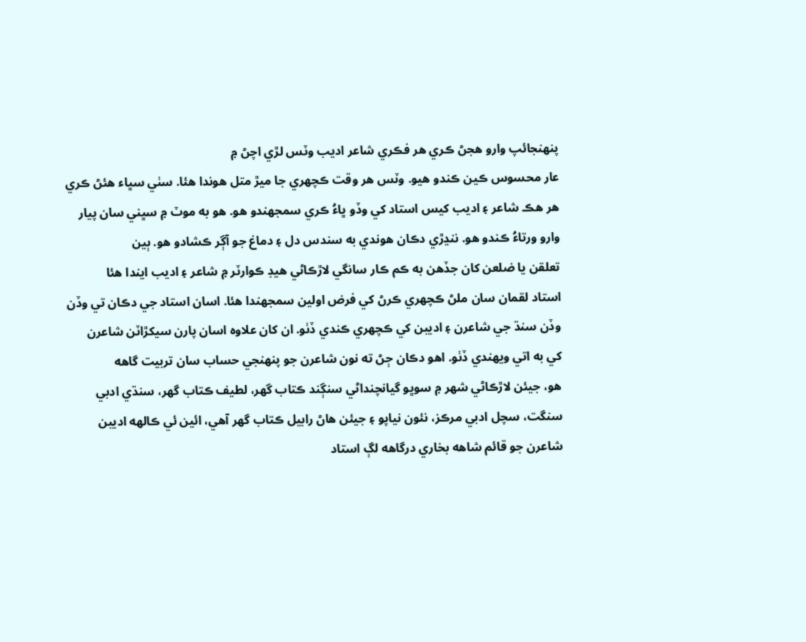پنهنجائپ وارو هجڻ ڪري هر فڪري شاعر اديب وٽس لڙي اچڻ ۾
عار محسوس ڪين ڪندو هيو. وٽس هر وقت ڪچهري جا ميڙ متل هوندا هئا. سٺي سڀاء هئڻ ڪري
هر هڪ شاعر ۽ اديب کيس استاد کي وڏو ڀاءُ ڪري سمجهندو هو. هو به موٽ ۾ سڀني سان پيار
وارو ورتاءُ ڪندو هو. ننڍڙي دڪان هوندي به سندس دل ۽ دماغ جو آڳر ڪشادو هو. ٻين
تعلقن يا ضلعن کان جڏهن به ڪم ڪار سانگي لاڙڪاڻي هيڊ ڪوارٽر ۾ شاعر ۽ اديب ايندا هئا
استاد لقمان سان ملڻ ڪچهري ڪرڻ کي فرض اولين سمجهندا هئا. اسان استاد جي دڪان تي وڏن
وڏن سنڌ جي شاعرن ۽ اديبن کي ڪچهري ڪندي ڏٺو. ان کان علاوه اسان پارن سيکڙاٽن شاعرن
کي به اتي ويهندي ڏٺو. اهو دڪان ڄڻ ته نون شاعرن جو پنهنجي حساب سان تربيت گاهه
هو، جيئن لاڙڪاڻي شهر ۾ سوڀو گيانچنداڻي سنڳند ڪتاب گهر، لطيف ڪتاب گهر، سنڌي ادبي
سنگت، سچل ادبي مرڪز، نئون نياپو ۽ جيئن هاڻ رابيل ڪتاب گهر آهي، ائين ئي ڪالهه اديبن
شاعرن جو قائم شاهه بخاري درگاهه لڳ استاد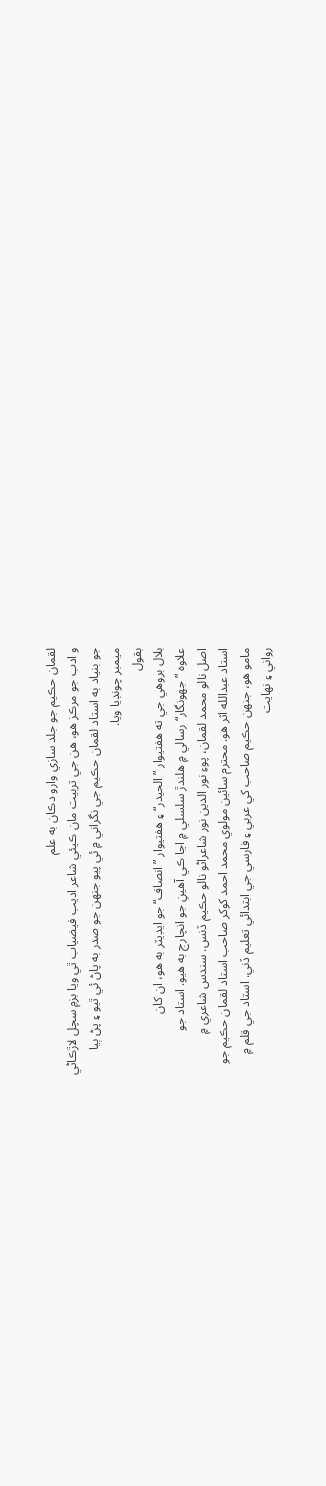لقمان حڪيم جو جلد سازي وارو دڪان به علم
و ادب جو مرڪز هو، هن جي تربيت مان ڪيئي شاعر اديب فيضياب ٿي ويا بزمِ سچل لاڙڪاڻي
جو بنياد به استاد لقمان حڪيم جي نگراني ۾ ئي پيو جنهن جو صدر به پاڻ ئي ٿيو ۽ پڻ ٻيا
ميمبر چونڊيا ويا.
بقول
بلال بروهي جي ته هفتيوار ”الحيدر“ ۽ هفتيوار ”انصاف“ جو ايڊيٽر به هو، ان کان
علاوه ”جهونگار“ رسالي ۾ هلندڙ سلسلي ۾ اڃا ڪي آهينِ جو انچارج به هيو. استاد جو
اصل نالو محمد لقمان، پوءِ نور الدين نور شاعراڻو نالو حڪيم ڏنس. سندس شاعري ۾
استاد عبدالله اثر هو. محترم سائين مولوي محمد احمد کوکر صاحب استاد لقمان حڪيم جو
مامو هو، جنهن حڪيم صاحب کي عربي ۽ فارسي جي ابتدائي تعليم ڏني. استاد جي قلم ۾
رواني ۽ نهايت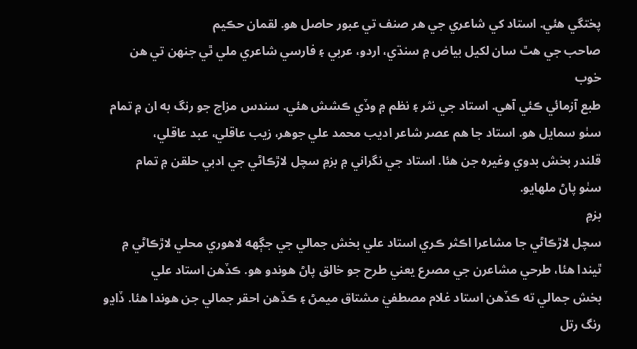پختگي هئي. استاد کي شاعري جي هر صنف تي عبور حاصل هو. لقمان حڪيم
صاحب جي هٿ سان لکيل بياض ۾ سنڌي، اردو، عربي ۽ فارسي شاعري ملي ٿي جنهن تي هن خوب
طبع آزمائي ڪئي آهي. استاد جي نثر ۽ نظم ۾ وڏي ڪشش هئي. سندس مزاج جو رنگ به ان ۾ تمام
سٺو سمايل هو. استاد جا هم عصر شاعر اديب محمد علي جوهر، زيب عاقلي، عبد عاقلي،
قلندر بخش بدوي وغيره جن هئا. استاد جي نگراني ۾ بزمِ سچل لاڙڪاڻي جي ادبي حلقن ۾ تمام
سٺو پاڻ ملهايو.
بزمِ
سچل لاڙڪاڻي جا مشاعرا اڪثر ڪري استاد علي بخش جمالي جي جڳهه لاهوري محلي لاڙڪاڻي ۾
ٿيندا هئا، طرحي مشاعرن جي مصرع يعني طرح جو خالق پاڻ هوندو هو. ڪڏهن استاد علي
بخش جمالي ته ڪڏهن استاد غلام مصطفيٰ مشتاق ميمڻ ۽ ڪڏهن احقر جمالي جن هوندا هئا. ڏاڍو
رنگ رتل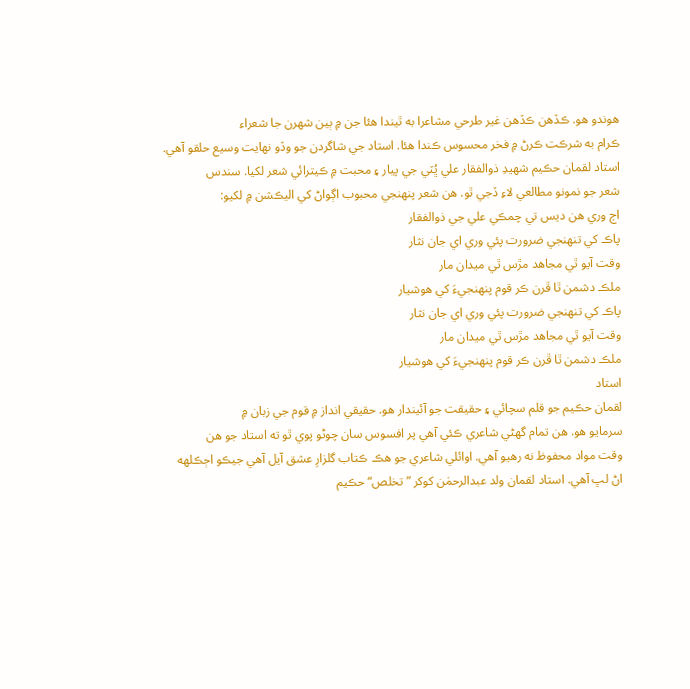هوندو هو. ڪڏهن ڪڏهن غير طرحي مشاعرا به ٿيندا هئا جن ۾ ٻين شهرن جا شعراء
ڪرام به شرڪت ڪرڻ ۾ فخر محسوس ڪندا هئا. استاد جي شاگردن جو وڏو نهايت وسيع حلقو آهي.
استاد لقمان حڪيم شهيدِ ذوالفقار علي ڀُٽي جي پيار ۽ محبت ۾ ڪيترائي شعر لکيا. سندس
شعر جو نمونو مطالعي لاءِ ڏجي ٿو. هن شعر پنهنجي محبوب اڳواڻ کي اليڪشن ۾ لکيو:
اڄ وري هن ديس تي چمڪي علي جي ذوالفقار
پاڪ کي تنهنجي ضرورت پئي وري اي جان نثار
وقت آيو ٿي مجاهد مڙس ٿي ميدان مار
ملڪ دشمن ٿا ڦرن ڪر قوم پنهنجيءَ کي هوشيار
پاڪ کي تنهنجي ضرورت پئي وري اي جان نثار
وقت آيو ٿي مجاهد مڙس ٿي ميدان مار
ملڪ دشمن ٿا ڦرن ڪر قوم پنهنجيءَ کي هوشيار
استاد
لقمان حڪيم جو قلم سچائي ۽ حقيقت جو آئيندار هو. حقيقي انداز ۾ قوم جي زبان ۾
سرمايو هو. هن تمام گهڻي شاعري ڪئي آهي پر افسوس سان چوڻو پوي ٿو ته استاد جو هن
وقت مواد محفوظ نه رهيو آهي. اوائلي شاعري جو هڪ ڪتاب گلزارِ عشق آيل آهي جيڪو اڄڪلهه
اڻ لڀ آهي. استاد لقمان ولد عبدالرحمٰن کوکر ”تخلص“ حڪيم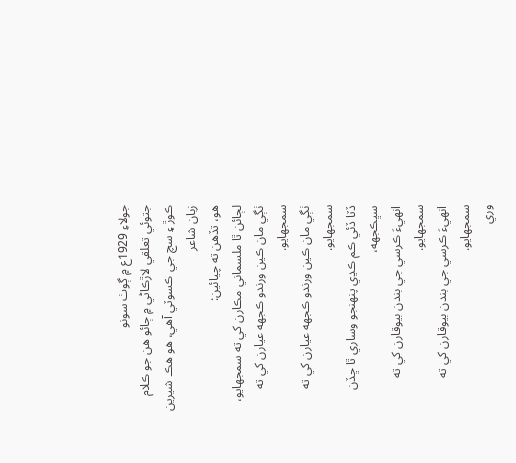جولاءِ 1929ع ۾ ڳوٺ سونو
جتوئي تعلقي لاڙڪاڻي ۾ ڄائو هن جو ڪلام ڪوڙ ۽ سچ جي ڪسوٽي آهي، هو هڪ شيرين زبان شاعر
هو، تڏهن ته چيائين:
لڄائن ٿا ملسماني مڪارن کي ته سمجهايو،
ٺڳي مان ڪين ورندو ڪجهه عيارن کي ته سمجهايو.
ٺڳي مان ڪين ورندو ڪجهه عيارن کي ته سمجهايو.
ڏٽا ڏئي ڪم ڪڍي پنهنجو وساري ٿا ڇڏن سڀڪجهه،
انهيءَ ڪرسي جي بندن بيوقارن کي ته سمجهايو.
انهيءَ ڪرسي جي بندن بيوقارن کي ته سمجهايو.
وري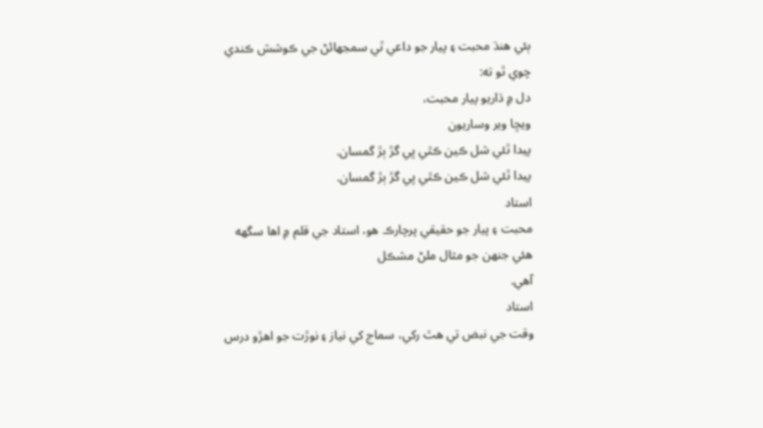ٻئي هنڌ محبت ۽ پيار جو داعي ٿي سمجهائڻ جي ڪوشش ڪندي چوي ٿو ته:
دل ۾ ڌاريو پيار محبت،
ويڇا وير وساريون
پيدا ٿئي شل ڪين ڪٿي ڀي گڙ ٻڙ گمسان.
پيدا ٿئي شل ڪين ڪٿي ڀي گڙ ٻڙ گمسان.
استاد
محبت ۽ پيار جو حقيقي پرچارڪ هو، استاد جي قلم ۾ اها سگهه هئي جنهن جو مثال ملڻ مشڪل
آهي.
استاد
وقت جي نبض تي هٿ رکي، سماج کي نياز ۽ نوڙت جو اهڙو درس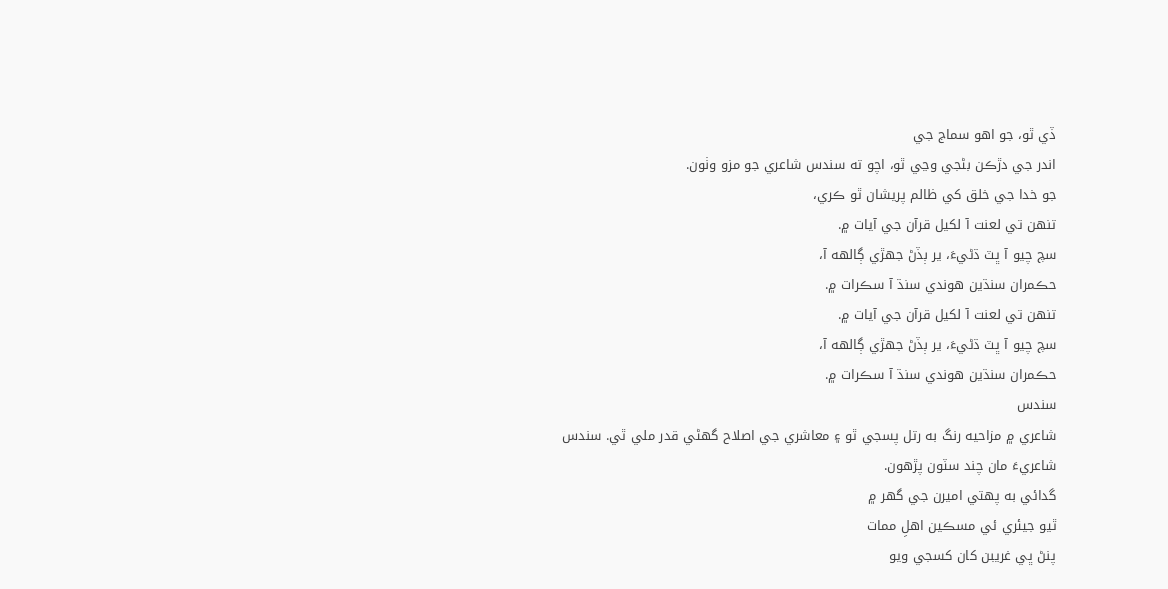ڏي ٿو، جو اهو سماج جي
اندر جي دڙڪن بڻجي وڃي ٿو، اچو ته سندس شاعري جو مزو وٺون.
جو خدا جي خلق کي ظالم پريشان ٿو ڪري،
تنهن تي لعنت آ لکيل قرآن جي آيات ۾.
سچ چيو آ ڀٽ ڌڻيءَ، ير ٻڏڻ جهڙي ڳالهه آ،
حڪمران سنڌين هوندي سنڌ آ سڪرات ۾.
تنهن تي لعنت آ لکيل قرآن جي آيات ۾.
سچ چيو آ ڀٽ ڌڻيءَ، ير ٻڏڻ جهڙي ڳالهه آ،
حڪمران سنڌين هوندي سنڌ آ سڪرات ۾.
سندس
شاعري ۾ مزاحيه رنگ به رتل پسجي ٿو ۽ معاشري جي اصلاح گهڻي قدر ملي ٿي. سندس
شاعريءَ مان چند سٽون پڙهون.
گدائي به پهتي اميرن جي گهر ۾
ٿيو جيئري ئي مسڪين اهلِ ممات
پنڻ ڀي غريبن کان کسجي ويو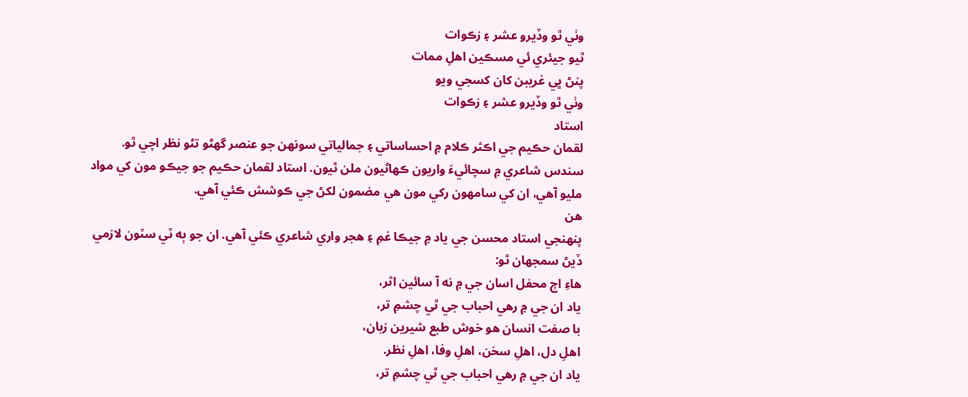وٺي ٿو وڏيرو عشر ۽ زڪوات
ٿيو جيئري ئي مسڪين اهلِ ممات
پنڻ ڀي غريبن کان کسجي ويو
وٺي ٿو وڏيرو عشر ۽ زڪوات
استاد
لقمان حڪيم جي اڪثر ڪلام ۾ احساساتي ۽ جمالياتي سونهن جو عنصر گهڻو تڻو نظر اچي ٿو.
سندس شاعري ۾ سچائيءَ واريون ڪهاڻيون ملن ٿيون. استاد لقمان حڪيم جو جيڪو مون کي مواد
مليو آهي، ان کي سامهون رکي مون هي مضمون لکڻ جي ڪوشش ڪئي آهي.
هن
پنهنجي استاد محسن جي ياد ۾ جيڪا غمِ ۽ هجر واري شاعري ڪئي آهي. ان جو ٻه ٽي سٽون لازمي
ڏيڻ سمجهان ٿو:
هاءِ اڄ محفل اسان جي ۾ نه آ سائين اثر،
ياد ان جي ۾ رهي احباب جي ٿي چشمِ تر،
با صفت انسان هو خوش طبع شيرين زبان،
اهلِ دل، اهلِ سخن، اهلِ وفا، اهلِ نظر.
ياد ان جي ۾ رهي احباب جي ٿي چشمِ تر،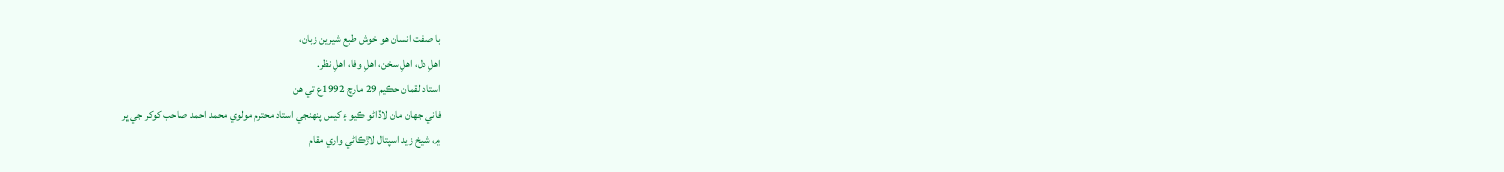با صفت انسان هو خوش طبع شيرين زبان،
اهلِ دل، اهلِ سخن، اهلِ وفا، اهلِ نظر.
استاد لقمان حڪيم 29 مارچ 1992ع تي هن
فاني جهان مان لاڏاڻو ڪيو ۽ کيس پنهنجي استاد محترم مولوي محمد احمد صاحب کوکر جي ڀر
۾، شيخ زيد اسپتال لاڙڪاڻي واري مقام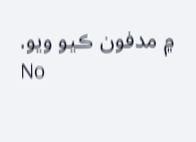۾ مدفون ڪيو ويو.
No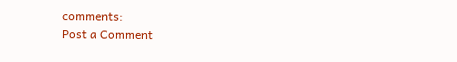comments:
Post a Comment